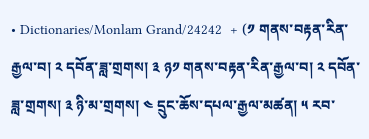• Dictionaries/Monlam Grand/24242  + (༡ གནས་བརྟན་རིན་རྒྱལ་བ། ༢ དབོན་ཟླ་གྲགས། ༣ ཉ༡ གནས་བརྟན་རིན་རྒྱལ་བ། ༢ དབོན་ཟླ་གྲགས། ༣ ཉི་མ་གྲགས། ༤ དྲུང་ཆོས་དཔལ་རྒྱལ་མཚན། ༥ རབ་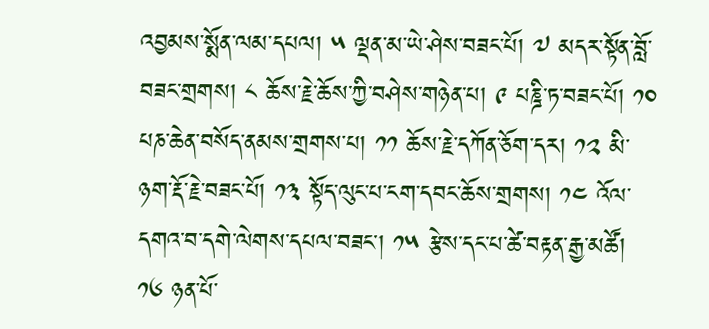འབྱམས་སྨོན་ལམ་དཔལ། ༥ ལྡན་མ་ཡེ་ཤེས་བཟང་པོ། ༧ མདར་སྟོན་བློ་བཟང་གྲགས། ༨ ཆོས་རྗེ་ཆོས་ཀྱི་བཤེས་གཉེན་པ། ༩ པཎྜི་ཏ་བཟང་པོ། ༡༠ པཎ་ཆེན་བསོད་ནམས་གྲགས་པ། ༡༡ ཆོས་རྗེ་དཀོན་ཅོག་དར། ༡༢ མི་ཉག་རྡོ་རྗེ་བཟང་པོ། ༡༣ སྟོད་ལུང་པ་ངག་དབང་ཆོས་གྲགས། ༡༤ འོལ་དགའ་བ་དགེ་ལེགས་དཔལ་བཟང་། ༡༥ རྩེས་དང་པ་ཚེ་བརྟན་རྒྱ་མཚོ། ༡༦ ཉན་པོ་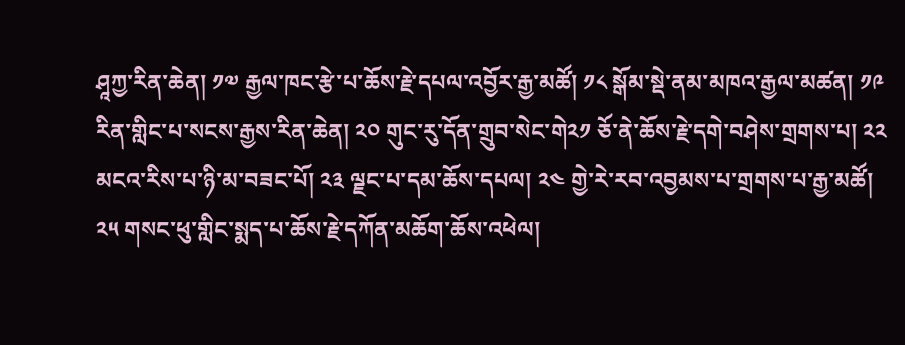ཤཱཀྱ་རིན་ཆེན། ༡༧ རྒྱལ་ཁང་རྩེ་པ་ཆོས་རྗེ་དཔལ་འབྱོར་རྒྱ་མཚོ། ༡༨ སྒོམ་སྡེ་ནམ་མཁའ་རྒྱལ་མཚན། ༡༩ རིན་གླིང་པ་སངས་རྒྱས་རིན་ཆེན། ༢༠ གུང་རུ་དོན་གྲུབ་སེང་གེ༢༡ ཅོ་ནེ་ཆོས་རྗེ་དགེ་བཤེས་གྲགས་པ། ༢༢ མངའ་རིས་པ་ཉི་མ་བཟང་པོ། ༢༣ ལྗང་པ་དམ་ཆོས་དཔལ། ༢༤ གྱེ་རེ་རབ་འབྱམས་པ་གྲགས་པ་རྒྱ་མཚོ། ༢༥ གསང་ཕུ་གླིང་སྨད་པ་ཆོས་རྗེ་དཀོན་མཆོག་ཆོས་འཕེལ།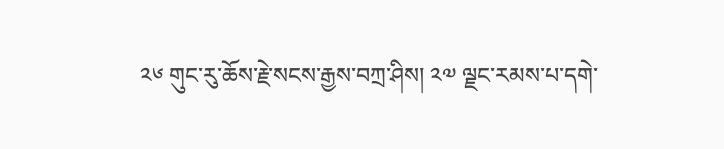༢༦ གུང་རུ་ཆོས་རྗེ་སངས་རྒྱས་བཀྲ་ཤིས། ༢༧ ལྗང་རམས་པ་དགེ་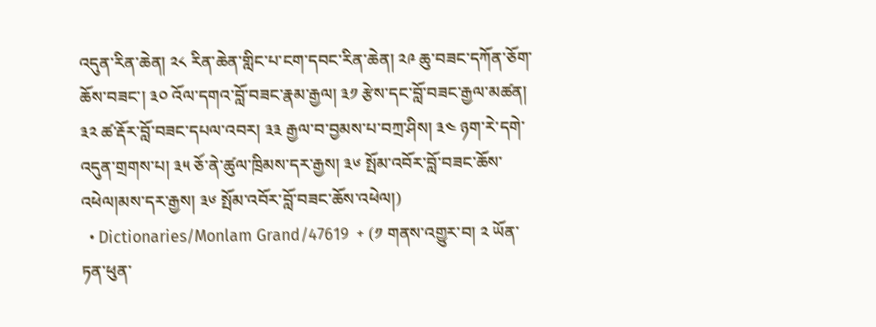འདུན་རིན་ཆེན། ༢༨ རིན་ཆེན་གླིང་པ་ངག་དབང་རིན་ཆེན། ༢༩ ཆུ་བཟང་དཀོན་ཅོག་ཆོས་བཟང་། ༣༠ འོལ་དགའ་བློ་བཟང་རྣམ་རྒྱལ། ༣༡ རྩེས་དང་བློ་བཟང་རྒྱལ་མཚན། ༣༢ ཚ་རྡོར་བློ་བཟང་དཔལ་འབར། ༣༣ རྒྱལ་བ་བྱམས་པ་བཀྲ་ཤིས། ༣༤ ཉག་རེ་དགེ་འདུན་གྲགས་པ། ༣༥ ཅོ་ནེ་ཚུལ་ཁྲིམས་དར་རྒྱས། ༣༦ སྤོམ་འབོར་བློ་བཟང་ཆོས་འཕེལ།མས་དར་རྒྱས། ༣༦ སྤོམ་འབོར་བློ་བཟང་ཆོས་འཕེལ།)
  • Dictionaries/Monlam Grand/47619  + (༡ གནས་འགྱུར་བ། ༢ ཡོན་ཏན་ཕུན་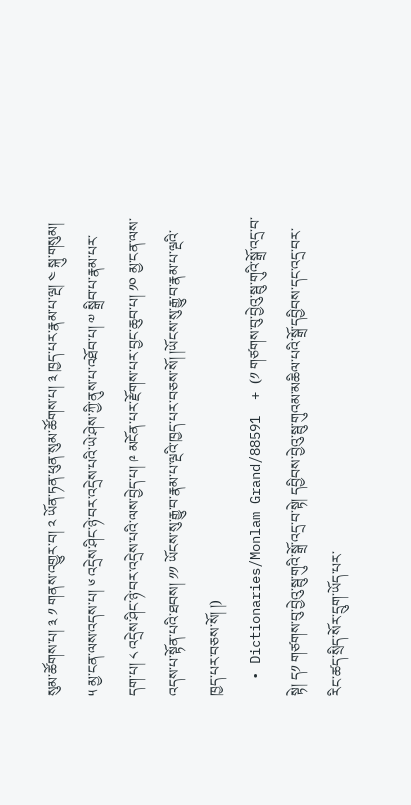སུམ་ཚོགས་པ། ༣ ༡ གནས་འགྱུར་བ། ༢ ཡོན་ཏན་ཕུན་སུམ་ཚོགས་པ། ༣ ཁྱད་པར་རྣམ་པ་ལྔ། ༤ སྐུ་གསུམ། ༥ མྱ་ངན་ལས་འདས་པ། ༦ འདྲེས་ཤིང་ཉེ་བར་འདྲེས་པའི་ཡེ་ཤེས་ཀྱི་ནུས་པ་འཐོབ་པ། ༧ སྒྲིབ་པ་རྣམ་པར་དག་པ། ༨ འདྲེས་ཤིང་ཉེ་བར་འདྲེས་པའི་ལས་བྱེད་པ། ༩ མངོན་པར་རྫོགས་པར་བྱང་ཆུབ་པ། ༡༠ མྱ་ངན་ལས་འདས་པ་སྟོན་པའི་ཐབས། ༡༡ ཡོངས་སུ་རྒྱུ་བ་རྣམ་པ་ལྔའི་ཁྱད་པར་བཅས་སོ། །ཡོངས་སུ་རྒྱུ་བ་རྣམ་པ་ལྔའི་ཁྱད་པར་བཅས་སོ། །)
  • Dictionaries/Monlam Grand/88591  + (༡ གཙགས་བུ་བྱེའུ་སྦུ་གུའི་སྒྲོ་འདྲ་བ་སྟེ། ད༡ གཙགས་བུ་བྱེའུ་སྦུ་གུའི་སྒྲོ་འདྲ་བ་སྟེ། དབྱིབས་བྱེའུ་སྦུ་གུའམ་མཆིལ་པའི་སྒྲོ་དབྱིབས་དང་འདྲ་བར་རིང་ཚད་སྲིད་སོར་དྲུག་ཡོད་པར་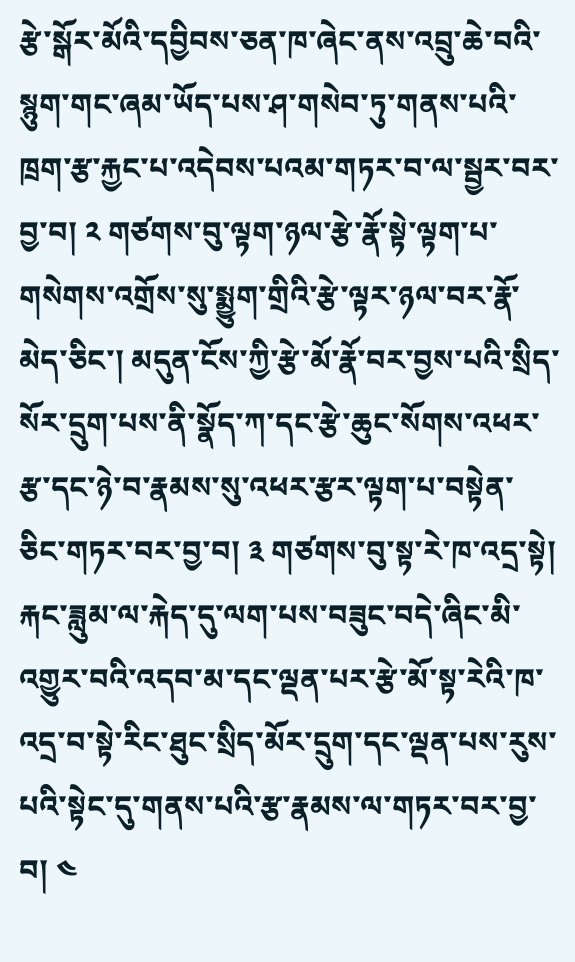རྩེ་སྒོར་མོའི་དབྱིབས་ཅན་ཁ་ཞེང་ནས་འབྲུ་ཆེ་བའི་སྙུག་གང་ཞམ་ཡོད་པས་ཤ་གསེབ་ཏུ་གནས་པའི་ཁྲག་རྩ་རྐྱང་པ་འདེབས་པའམ་གཏར་བ་ལ་སྦྱར་བར་བྱ་བ། ༢ གཙགས་བུ་ལྟག་ཉལ་རྩེ་རྣོ་སྟེ་ལྟག་པ་གསེགས་འགྲོས་སུ་སྨྱུག་གྲིའི་རྩེ་ལྟར་ཉལ་བར་རྣོ་མེད་ཅིང་། མདུན་ངོས་ཀྱི་རྩེ་མོ་རྣོ་བར་བྱས་པའི་སྲིད་སོར་དྲུག་པས་ནི་སྣོད་ཀ་དང་རྩེ་ཆུང་སོགས་འཕར་རྩ་དང་ཉེ་བ་རྣམས་སུ་འཕར་རྩར་ལྟག་པ་བསྟེན་ཅིང་གཏར་བར་བྱ་བ། ༣ གཙགས་བུ་སྟ་རེ་ཁ་འདྲ་སྟེ། རྐང་ཟླུམ་ལ་རྐེད་དུ་ལག་པས་བཟུང་བདེ་ཞིང་མི་འགྱུར་བའི་འདབ་མ་དང་ལྡན་པར་རྩེ་མོ་སྟ་རེའི་ཁ་འདྲ་བ་སྟེ་རིང་ཐུང་སྲིད་མོར་དྲུག་དང་ལྡན་པས་རུས་པའི་སྟེང་དུ་གནས་པའི་རྩ་རྣམས་ལ་གཏར་བར་བྱ་བ། ༤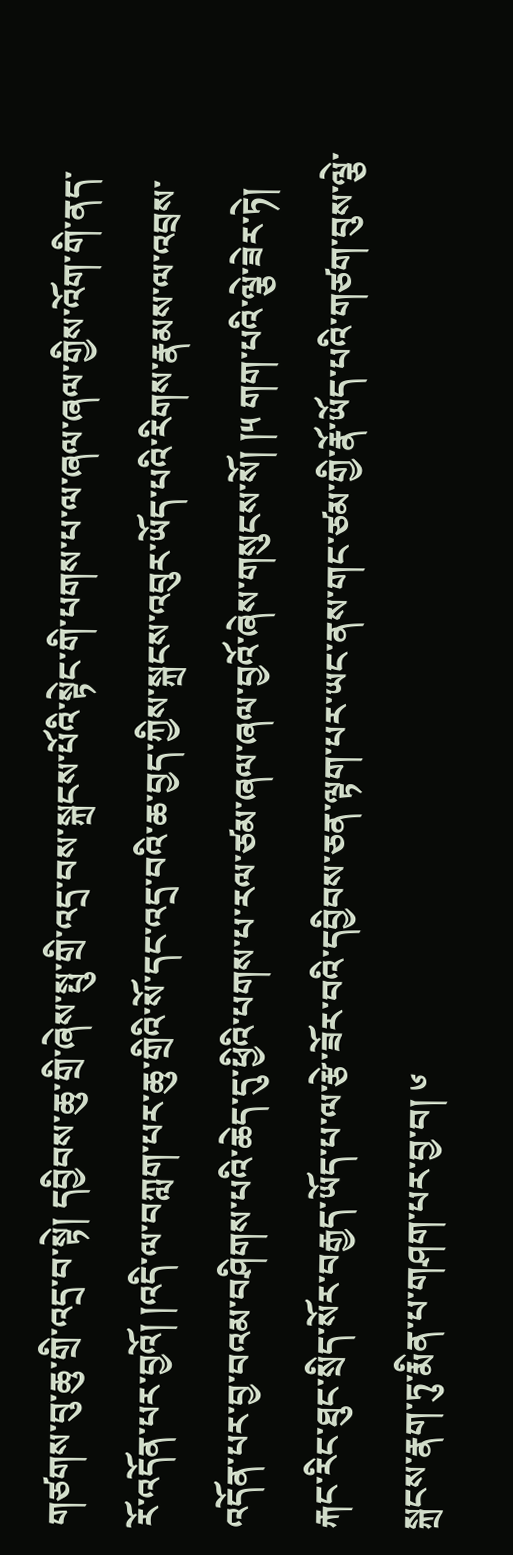གཙགས་བུ་ཆུ་གྲི་འདྲ་བ་སྟེ། དབྱིབས་ཆུ་གྲི་ཞེས་སྤུ་གྲི་འདྲ་བས་སྐྲངས་པོའི་སྟེང་གི་པགས་པ་ལ་ཞལ་ཞལ་གྱིས་འོག་གི་ནད་རོ་འདོན་པར་བྱའོ། །འདི་ལ་བཀླག་པར་ཆུ་གྲིའི་སོ་དང་འདྲ་བའི་ཆ་བྱད་ཀྱིས་སྐྲངས་འབུར་ཡོད་པའི་རིགས་རྣམས་ལ་འབྲས་འདོན་པར་བྱ་བའམ་བཤིགས་པའི་ཆེད་དུ་ཕྱིའི་པགས་པ་རལ་ཙམ་ཞལ་ཞལ་བྱའོ་ཞེས་གསུངས་སོ། །༥ གག་པའི་ལྕེ་ཟེར་ཏེ། རྐང་རིང་ཐུང་སྲིད་སོར་བརྒྱད་ཡོད་པ་ལ་རྩེ་ཟོར་བའི་དབྱིབས་ཅན་ལྟག་པར་ཡང་ནས་གང་ཙམ་གྱི་རྣོ་ཡོད་པའི་གཙག་བུས་ལྕེ་སྐྲངས་རྣག་ཏུ་རྨིན་པ་གཤག་པར་བྱ་བ། ༦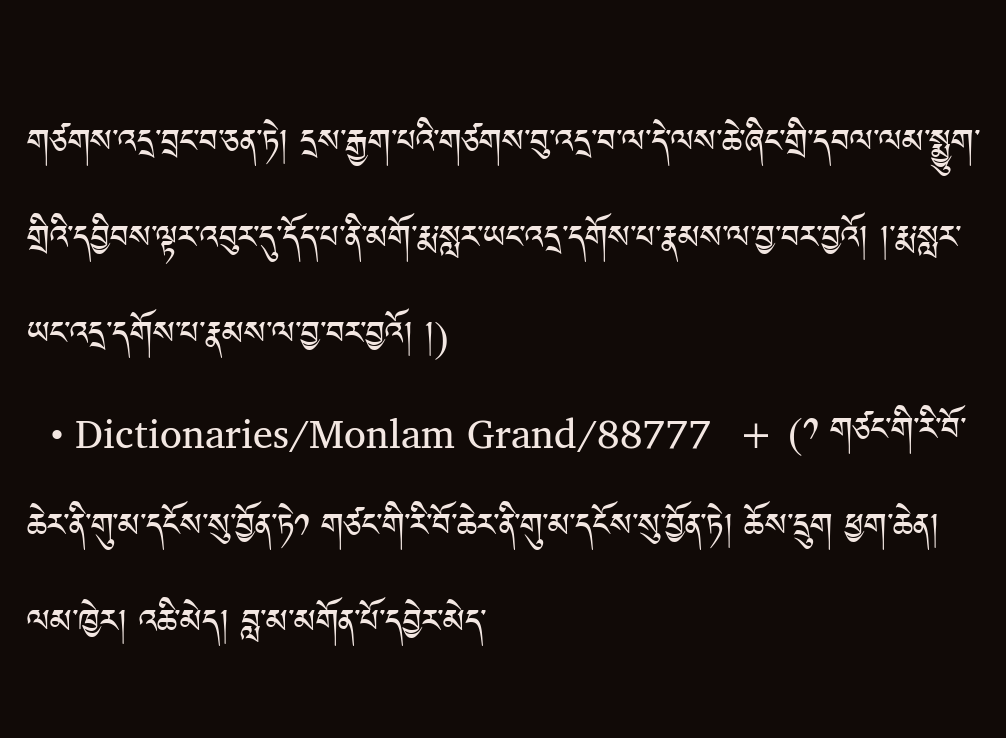གཙགས་འདྲ་བྲང་བ་ཅན་ཏེ། དྲས་རྒྱག་པའི་གཙགས་བུ་འདྲ་བ་ལ་དེ་ལས་ཆེ་ཞིང་གྲི་དབལ་ལམ་སྨྱུག་གྲིའི་དབྱིབས་ལྟར་འབུར་དུ་དོད་པ་ནི་མགོ་རྨ་སླར་ཡང་འདྲ་དགོས་པ་རྣམས་ལ་བྱ་བར་བྱའོ། །་རྨ་སླར་ཡང་འདྲ་དགོས་པ་རྣམས་ལ་བྱ་བར་བྱའོ། །)
  • Dictionaries/Monlam Grand/88777  + (༡ གཙང་གི་རི་བོ་ཆེར་ནི་གུ་མ་དངོས་སུ་བྱོན་ཏེ༡ གཙང་གི་རི་བོ་ཆེར་ནི་གུ་མ་དངོས་སུ་བྱོན་ཏེ། ཆོས་དྲུག ཕྱག་ཆེན། ལམ་ཁྱེར། འཆི་མེད། བླ་མ་མགོན་པོ་དབྱེར་མེད་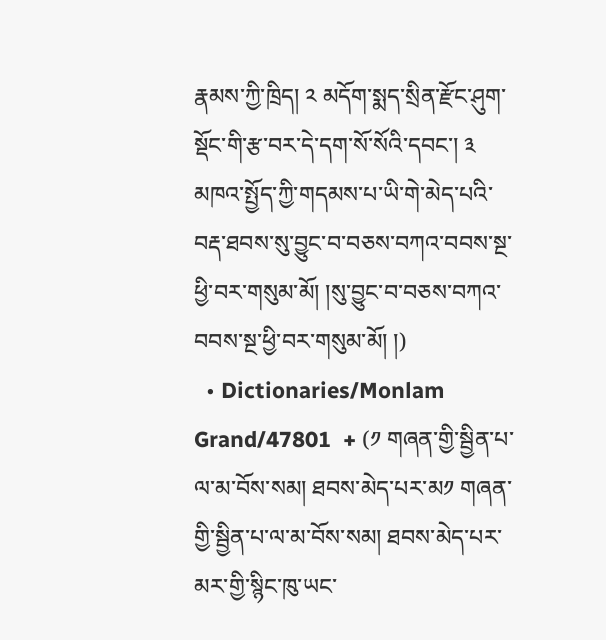རྣམས་ཀྱི་ཁྲིད། ༢ མདོག་སྨད་སྲིན་རྫོང་ཤུག་སྡོང་གི་རྩ་བར་དེ་དག་སོ་སོའི་དབང་། ༣ མཁའ་སྤྱོད་ཀྱི་གདམས་པ་ཡི་གེ་མེད་པའི་བརྡ་ཐབས་སུ་བྱུང་བ་བཅས་བཀའ་བབས་སྔ་ཕྱི་བར་གསུམ་མོ། །སུ་བྱུང་བ་བཅས་བཀའ་བབས་སྔ་ཕྱི་བར་གསུམ་མོ། །)
  • Dictionaries/Monlam Grand/47801  + (༡ གཞན་གྱི་སྦྱིན་པ་ལ་མ་བོས་སམ། ཐབས་མེད་པར་མ༡ གཞན་གྱི་སྦྱིན་པ་ལ་མ་བོས་སམ། ཐབས་མེད་པར་མར་གྱི་སྙིང་ཁུ་ཡང་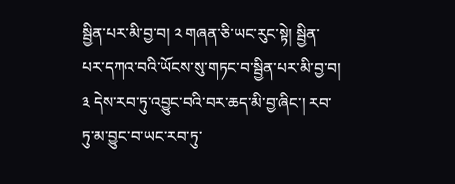སྦྱིན་པར་མི་བྱ་བ། ༢ གཞན་ཅི་ཡང་རུང་སྟེ། སྦྱིན་པར་དཀའ་བའི་ཡོངས་སུ་གཏང་བ་སྦྱིན་པར་མི་བྱ་བ། ༣ དེས་རབ་ཏུ་འབྱུང་བའི་བར་ཆད་མི་བྱ་ཞིང་། རབ་ཏུ་མ་བྱུང་བ་ཡང་རབ་ཏུ་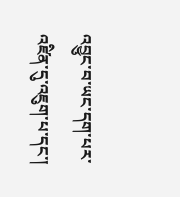འབྱུང་བ་ཡང་དག་པར་འཛིན་དུ་འཇུག་པ་དང་།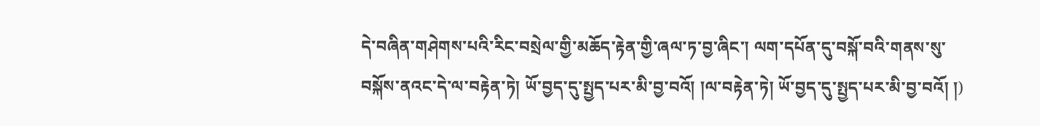དེ་བཞིན་གཤེགས་པའི་རིང་བསྲེལ་གྱི་མཆོད་རྟེན་གྱི་ཞལ་ཏ་བྱ་ཞིང་། ལག་དཔོན་དུ་བསྐོ་བའི་གནས་སུ་བསྐོས་ནའང་དེ་ལ་བརྟེན་ཏེ། ཡོ་བྱད་དུ་སྤྱད་པར་མི་བྱ་བའོ། །ལ་བརྟེན་ཏེ། ཡོ་བྱད་དུ་སྤྱད་པར་མི་བྱ་བའོ། །)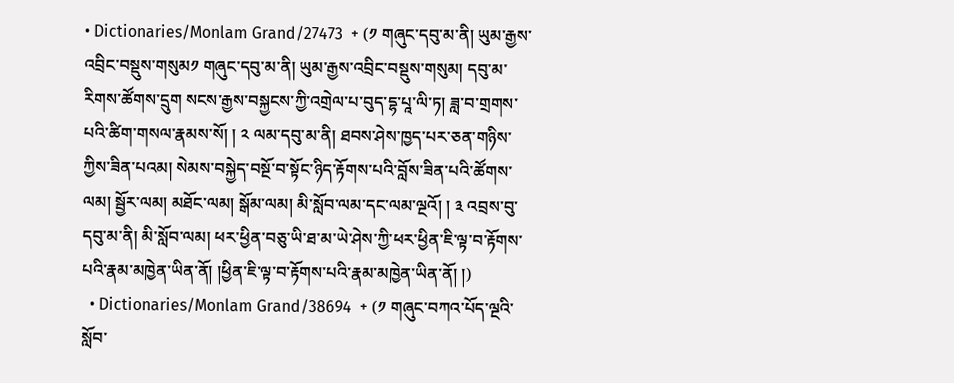• Dictionaries/Monlam Grand/27473  + (༡ གཞུང་དབུ་མ་ནི། ཡུམ་རྒྱས་འབྲིང་བསྡུས་གསུམ༡ གཞུང་དབུ་མ་ནི། ཡུམ་རྒྱས་འབྲིང་བསྡུས་གསུམ། དབུ་མ་རིགས་ཚོགས་དྲུག སངས་རྒྱས་བསྐྱངས་ཀྱི་འགྲེལ་པ་བུད་དྷ་པཱ་ལི་ཏ། ཟླ་བ་གྲགས་པའི་ཚིག་གསལ་རྣམས་སོ། ། ༢ ལམ་དབུ་མ་ནི། ཐབས་ཤེས་ཁྱད་པར་ཅན་གཉིས་ཀྱིས་ཟིན་པའམ། སེམས་བསྐྱེད་བསྔོ་བ་སྟོང་ཉིད་རྟོགས་པའི་བློས་ཟིན་པའི་ཚོགས་ལམ། སྦྱོར་ལམ། མཐོང་ལམ། སྒོམ་ལམ། མི་སློབ་ལམ་དང་ལམ་ལྔའོ། ། ༣ འབྲས་བུ་དབུ་མ་ནི། མི་སློབ་ལམ། ཕར་ཕྱིན་བཅུ་ཡི་ཐ་མ་ཡེ་ཤེས་ཀྱི་ཕར་ཕྱིན་ཇི་ལྟ་བ་རྟོགས་པའི་རྣམ་མཁྱེན་ཡིན་ནོ། །ཕྱིན་ཇི་ལྟ་བ་རྟོགས་པའི་རྣམ་མཁྱེན་ཡིན་ནོ། །)
  • Dictionaries/Monlam Grand/38694  + (༡ གཞུང་བཀའ་པོད་ལྔའི་སློབ་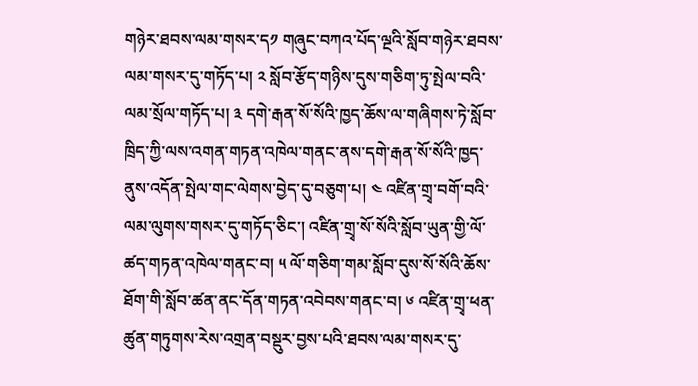གཉེར་ཐབས་ལམ་གསར་ད༡ གཞུང་བཀའ་པོད་ལྔའི་སློབ་གཉེར་ཐབས་ལམ་གསར་དུ་གཏོད་པ། ༢ སློབ་རྩོད་གཉིས་དུས་གཅིག་ཏུ་སྤེལ་བའི་ལམ་སྲོལ་གཏོད་པ། ༣ དགེ་རྒན་སོ་སོའི་ཁྱད་ཆོས་ལ་གཞིགས་ཏེ་སློབ་ཁྲིད་ཀྱི་ལས་འགན་གཏན་འཁེལ་གནང་ནས་དགེ་རྒན་སོ་སོའི་ཁྱད་ནུས་འདོན་སྤེལ་གང་ལེགས་བྱེད་དུ་བཅུག་པ། ༤ འཛིན་གྲྭ་བགོ་བའི་ལམ་ལུགས་གསར་དུ་གཏོད་ཅིང་། འཛིན་གྲྭ་སོ་སོའི་སློབ་ཡུན་གྱི་ལོ་ཚད་གཏན་འཁེལ་གནང་བ། ༥ ལོ་གཅིག་གམ་སློབ་དུས་སོ་སོའི་ཆོས་ཐོག་གི་སློབ་ཚན་ནང་དོན་གཏན་འབེབས་གནང་བ། ༦ འཛིན་གྲྭ་ཕན་ཚུན་གཏུགས་རེས་འགྲན་བསྡུར་བྱས་པའི་ཐབས་ལམ་གསར་དུ་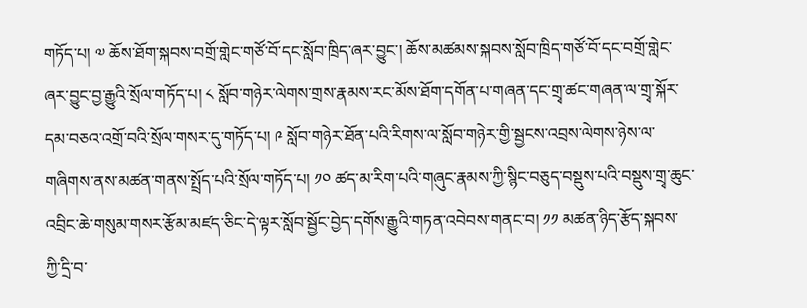གཏོད་པ། ༧ ཆོས་ཐོག་སྐབས་བགྲོ་གླེང་གཙོ་བོ་དང་སློབ་ཁྲིད་ཞར་བྱུང་། ཆོས་མཚམས་སྐབས་སློབ་ཁྲིད་གཙོ་བོ་དང་བགྲོ་གླེང་ཞར་བྱུང་བྱ་རྒྱུའི་སྲོལ་གཏོད་པ། ༨ སློབ་གཉེར་ལེགས་གྲས་རྣམས་རང་མོས་ཐོག་དགོན་པ་གཞན་དང་གྲྭ་ཚང་གཞན་ལ་གྲྭ་སྐོར་དམ་བཅའ་འགྲོ་བའི་སྲོལ་གསར་དུ་གཏོད་པ། ༩ སློབ་གཉེར་ཐོན་པའི་རིགས་ལ་སློབ་གཉེར་གྱི་སྦྱངས་འབྲས་ལེགས་ཉེས་ལ་གཞིགས་ནས་མཚན་གནས་སྤྲོད་པའི་སྲོལ་གཏོད་པ། ༡༠ ཚད་མ་རིག་པའི་གཞུང་རྣམས་ཀྱི་སྙིང་བཅུད་བསྡུས་པའི་བསྡུས་གྲྭ་ཆུང་འབྲིང་ཆེ་གསུམ་གསར་རྩོམ་མཛད་ཅིང་དེ་ལྟར་སློབ་སྦྱོང་བྱེད་དགོས་རྒྱུའི་གཏན་འབེབས་གནང་བ། ༡༡ མཚན་ཉིད་རྩོད་སྐབས་ཀྱི་དྲི་བ་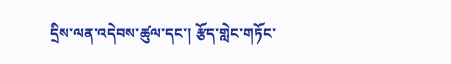དྲིས་ལན་འདེབས་ཚུལ་དང་། རྩོད་གླེང་གཏོང་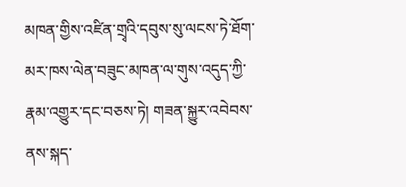མཁན་གྱིས་འཛིན་གྲྭའི་དབུས་སུ་ལངས་ཏེ་ཐོག་མར་ཁས་ལེན་བཟུང་མཁན་ལ་གུས་འདུད་ཀྱི་རྣམ་འགྱུར་དང་བཅས་ཏེ། གཟན་སྐྱུར་འབེབས་ནས་སྐད་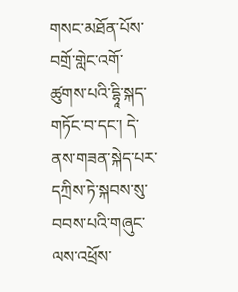གསང་མཐོན་པོས་བགྲོ་གླེང་འགོ་ཚུགས་པའི་དྷཱི་སྐད་གཏོང་བ་དང་། དེ་ནས་གཟན་སྐེད་པར་དཀྲིས་ཏེ་སྐབས་སུ་བབས་པའི་གཞུང་ལས་འཕྲོས་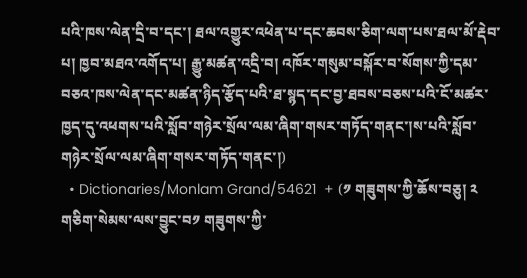པའི་ཁས་ལེན་དྲི་བ་དང་། ཐལ་འགྱུར་འཕེན་པ་དང་ཆབས་ཅིག་ལག་པས་ཐལ་མོ་རྡེབ་པ། ཁྱབ་མཐའ་འགོད་པ། རྒྱུ་མཚན་འདྲི་བ། འཁོར་གསུམ་བསྐོར་བ་སོགས་ཀྱི་དམ་བཅའ་ཁས་ལེན་དང་མཚན་ཉིད་རྩོད་པའི་ཐ་སྙད་དང་བྱ་ཐབས་བཅས་པའི་ངོ་མཚར་ཁྱད་དུ་འཕགས་པའི་སློབ་གཉེར་སྲོལ་ལམ་ཞིག་གསར་གཏོད་གནང་།ས་པའི་སློབ་གཉེར་སྲོལ་ལམ་ཞིག་གསར་གཏོད་གནང་།)
  • Dictionaries/Monlam Grand/54621  + (༡ གཟུགས་ཀྱི་ཆོས་བཅུ། ༢ གཅིག་སེམས་ལས་བྱུང་བ༡ གཟུགས་ཀྱི་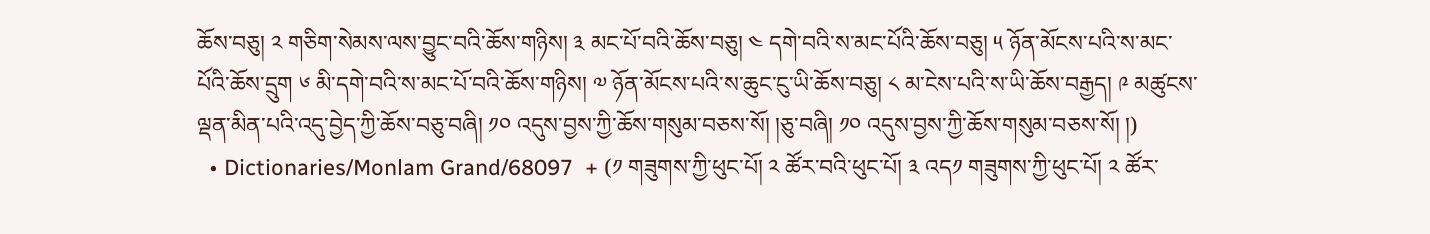ཆོས་བཅུ། ༢ གཅིག་སེམས་ལས་བྱུང་བའི་ཆོས་གཉིས། ༣ མང་པོ་བའི་ཆོས་བཅུ། ༤ དགེ་བའི་ས་མང་པོའི་ཆོས་བཅུ། ༥ ཉོན་མོངས་པའི་ས་མང་པོའི་ཆོས་དྲུག ༦ མི་དགེ་བའི་ས་མང་པོ་བའི་ཆོས་གཉིས། ༧ ཉོན་མོངས་པའི་ས་ཆུང་ངུ་ཡི་ཆོས་བཅུ། ༨ མ་ངེས་པའི་ས་ཡི་ཆོས་བརྒྱད། ༩ མཚུངས་ལྡན་མིན་པའི་འདུ་བྱེད་ཀྱི་ཆོས་བཅུ་བཞི། ༡༠ འདུས་བྱས་ཀྱི་ཆོས་གསུམ་བཅས་སོ། །ཅུ་བཞི། ༡༠ འདུས་བྱས་ཀྱི་ཆོས་གསུམ་བཅས་སོ། །)
  • Dictionaries/Monlam Grand/68097  + (༡ གཟུགས་ཀྱི་ཕུང་པོ། ༢ ཚོར་བའི་ཕུང་པོ། ༣ འད༡ གཟུགས་ཀྱི་ཕུང་པོ། ༢ ཚོར་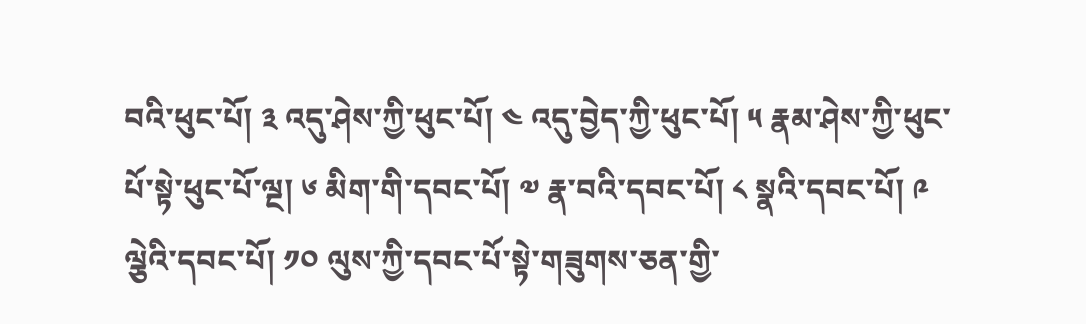བའི་ཕུང་པོ། ༣ འདུ་ཤེས་ཀྱི་ཕུང་པོ། ༤ འདུ་བྱེད་ཀྱི་ཕུང་པོ། ༥ རྣམ་ཤེས་ཀྱི་ཕུང་པོ་སྟེ་ཕུང་པོ་ལྔ། ༦ མིག་གི་དབང་པོ། ༧ རྣ་བའི་དབང་པོ། ༨ སྣའི་དབང་པོ། ༩ ལྕེའི་དབང་པོ། ༡༠ ལུས་ཀྱི་དབང་པོ་སྟེ་གཟུགས་ཅན་གྱི་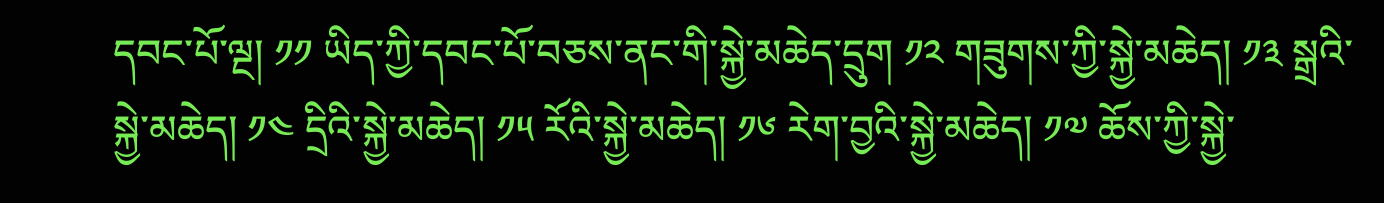དབང་པོ་ལྔ། ༡༡ ཡིད་ཀྱི་དབང་པོ་བཅས་ནང་གི་སྐྱེ་མཆེད་དྲུག ༡༢ གཟུགས་ཀྱི་སྐྱེ་མཆེད། ༡༣ སྒྲའི་སྐྱེ་མཆེད། ༡༤ དྲིའི་སྐྱེ་མཆེད། ༡༥ རོའི་སྐྱེ་མཆེད། ༡༦ རེག་བྱའི་སྐྱེ་མཆེད། ༡༧ ཆོས་ཀྱི་སྐྱེ་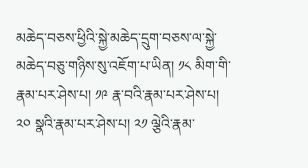མཆེད་བཅས་ཕྱིའི་སྐྱེ་མཆེད་དྲུག་བཅས་ལ་སྐྱེ་མཆེད་བཅུ་གཉིས་སུ་འཇོག་པ་ཡིན། ༡༨ མིག་གི་རྣམ་པར་ཤེས་པ། ༡༩ རྣ་བའི་རྣམ་པར་ཤེས་པ། ༢༠ སྣའི་རྣམ་པར་ཤེས་པ། ༢༡ ལྕེའི་རྣམ་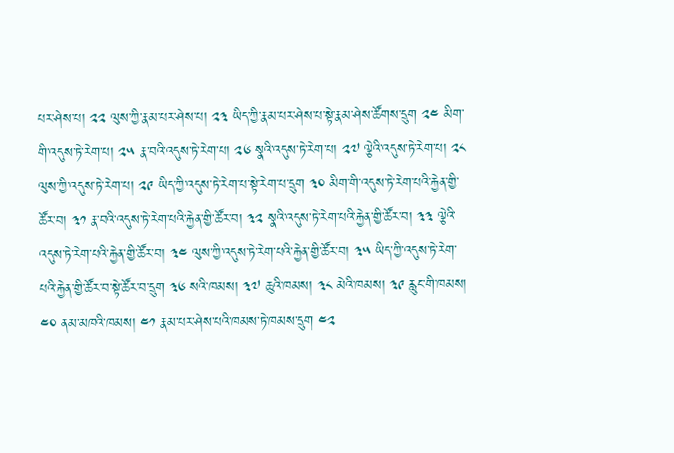པར་ཤེས་པ། ༢༢ ལུས་ཀྱི་རྣམ་པར་ཤེས་པ། ༢༣ ཡིད་ཀྱི་རྣམ་པར་ཤེས་པ་སྟེ་རྣམ་ཤེས་ཚོགས་དྲུག ༢༤ མིག་གི་འདུས་ཏེ་རེག་པ། ༢༥ རྣ་བའི་འདུས་ཏེ་རེག་པ། ༢༦ སྣའི་འདུས་ཏེ་རེག་པ། ༢༧ ལྕེའི་འདུས་ཏེ་རེག་པ། ༢༨ ལུས་ཀྱི་འདུས་ཏེ་རེག་པ། ༢༩ ཡིད་ཀྱི་འདུས་ཏེ་རེག་པ་སྟེ་རེག་པ་དྲུག ༣༠ མིག་གི་འདུས་ཏེ་རེག་པའི་རྐྱེན་གྱི་ཚོར་བ། ༣༡ རྣ་བའི་འདུས་ཏེ་རེག་པའི་རྐྱེན་གྱི་ཚོར་བ། ༣༢ སྣའི་འདུས་ཏེ་རེག་པའི་རྐྱེན་གྱི་ཚོར་བ། ༣༣ ལྕེའི་འདུས་ཏེ་རེག་པའི་རྐྱེན་གྱི་ཚོར་བ། ༣༤ ལུས་ཀྱི་འདུས་ཏེ་རེག་པའི་རྐྱེན་གྱི་ཚོར་བ། ༣༥ ཡིད་ཀྱི་འདུས་ཏེ་རེག་པའི་རྐྱེན་གྱི་ཚོར་བ་སྟེ་ཚོར་བ་དྲུག ༣༦ སའི་ཁམས། ༣༧ ཆུའི་ཁམས། ༣༨ མེའི་ཁམས། ༣༩ རླུང་གི་ཁམས། ༤༠ ནམ་མཁའི་ཁམས། ༤༡ རྣམ་པར་ཤེས་པའི་ཁམས་ཏེ་ཁམས་དྲུག ༤༢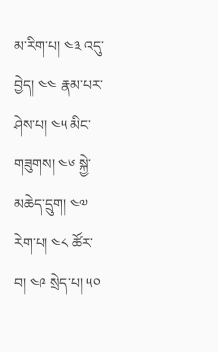མ་རིག་པ། ༤༣ འདུ་བྱེད། ༤༤ རྣམ་པར་ཤེས་པ། ༤༥ མིང་གཟུགས། ༤༦ སྐྱེ་མཆེད་དྲུག། ༤༧ རེག་པ། ༤༨ ཚོར་བ། ༤༩ སྲེད་པ། ༥༠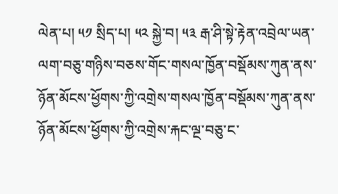ལེན་པ། ༥༡ སྲིད་པ། ༥༢ སྐྱེ་བ། ༥༣ རྒ་ཤི་སྟེ་རྟེན་འབྲེལ་ཡན་ལག་བཅུ་གཉིས་བཅས་གོང་གསལ་ཁྱོན་བསྡོམས་ཀུན་ནས་ཉོན་མོངས་ཕྱོགས་ཀྱི་འགྲེས་གསལ་ཁྱོན་བསྡོམས་ཀུན་ནས་ཉོན་མོངས་ཕྱོགས་ཀྱི་འགྲེས་རྐང་ལྔ་བཅུ་ང་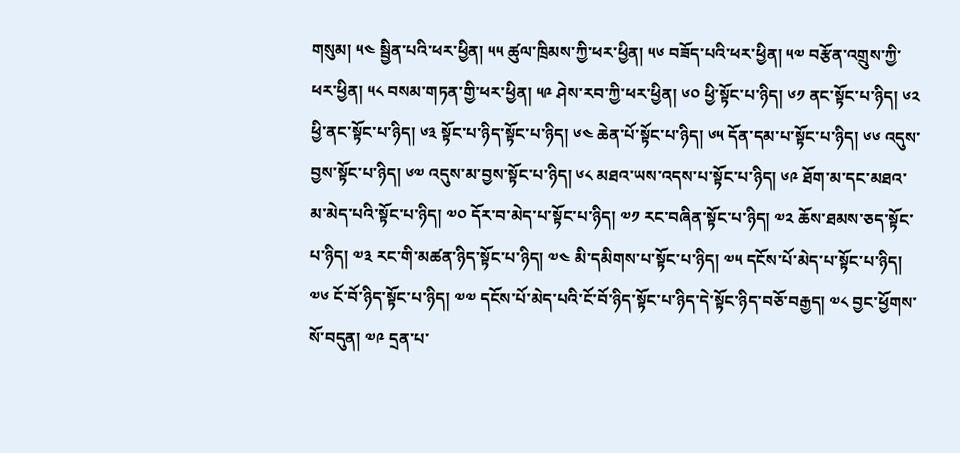གསུམ། ༥༤ སྦྱིན་པའི་ཕར་ཕྱིན། ༥༥ ཚུལ་ཁྲིམས་ཀྱི་ཕར་ཕྱིན། ༥༦ བཟོད་པའི་ཕར་ཕྱིན། ༥༧ བརྩོན་འགྲུས་ཀྱི་ཕར་ཕྱིན། ༥༨ བསམ་གཏན་གྱི་ཕར་ཕྱིན། ༥༩ ཤེས་རབ་ཀྱི་ཕར་ཕྱིན། ༦༠ ཕྱི་སྟོང་པ་ཉིད། ༦༡ ནང་སྟོང་པ་ཉིད། ༦༢ ཕྱི་ནང་སྟོང་པ་ཉིད། ༦༣ སྟོང་པ་ཉིད་སྟོང་པ་ཉིད། ༦༤ ཆེན་པོ་སྟོང་པ་ཉིད། ༦༥ དོན་དམ་པ་སྟོང་པ་ཉིད། ༦༦ འདུས་བྱས་སྟོང་པ་ཉིད། ༦༧ འདུས་མ་བྱས་སྟོང་པ་ཉིད། ༦༨ མཐའ་ཡས་འདས་པ་སྟོང་པ་ཉིད། ༦༩ ཐོག་མ་དང་མཐའ་མ་མེད་པའི་སྟོང་པ་ཉིད། ༧༠ དོར་བ་མེད་པ་སྟོང་པ་ཉིད། ༧༡ རང་བཞིན་སྟོང་པ་ཉིད། ༧༢ ཆོས་ཐམས་ཅད་སྟོང་པ་ཉིད། ༧༣ རང་གི་མཚན་ཉིད་སྟོང་པ་ཉིད། ༧༤ མི་དམིགས་པ་སྟོང་པ་ཉིད། ༧༥ དངོས་པོ་མེད་པ་སྟོང་པ་ཉིད། ༧༦ ངོ་བོ་ཉིད་སྟོང་པ་ཉིད། ༧༧ དངོས་པོ་མེད་པའི་ངོ་བོ་ཉིད་སྟོང་པ་ཉིད་དེ་སྟོང་ཉིད་བཅོ་བརྒྱད། ༧༨ བྱང་ཕྱོགས་སོ་བདུན། ༧༩ དྲན་པ་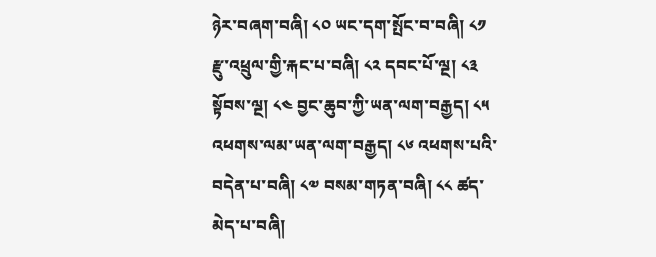ཉེར་བཞག་བཞི། ༨༠ ཡང་དག་སྤོང་བ་བཞི། ༨༡ རྫུ་འཕྲུལ་གྱི་རྐང་པ་བཞི། ༨༢ དབང་པོ་ལྔ། ༨༣ སྟོབས་ལྔ། ༨༤ བྱང་ཆུབ་ཀྱི་ཡན་ལག་བརྒྱད། ༨༥ འཕགས་ལམ་ཡན་ལག་བརྒྱད། ༨༦ འཕགས་པའི་བདེན་པ་བཞི། ༨༧ བསམ་གཏན་བཞི། ༨༨ ཚད་མེད་པ་བཞི།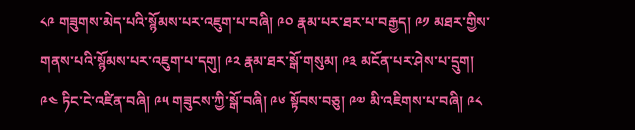༨༩ གཟུགས་མེད་པའི་སྙོམས་པར་འཇུག་པ་བཞི། ༩༠ རྣམ་པར་ཐར་པ་བརྒྱད། ༩༡ མཐར་གྱིས་གནས་པའི་སྙོམས་པར་འཇུག་པ་དགུ། ༩༢ རྣམ་ཐར་སྒོ་གསུམ། ༩༣ མངོན་པར་ཤེས་པ་དྲུག། ༩༤ ཏིང་ངེ་འཛིན་བཞི། ༩༥ གཟུངས་ཀྱི་སྒོ་བཞི། ༩༦ སྟོབས་བཅུ། ༩༧ མི་འཇིགས་པ་བཞི། ༩༨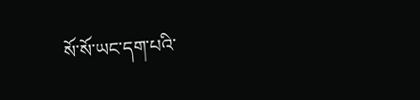སོ་སོ་ཡང་དག་པའི་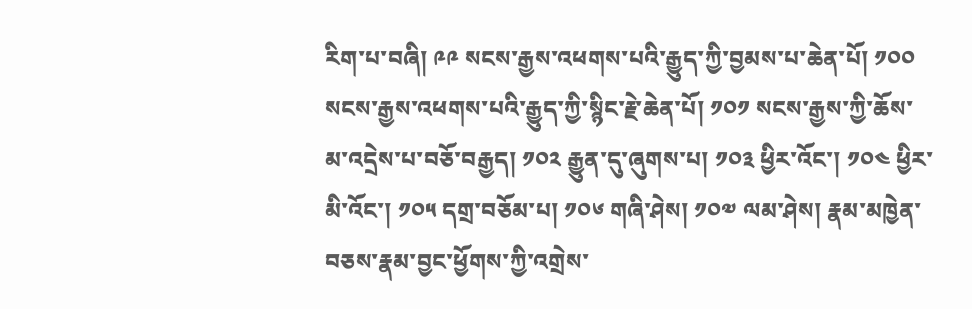རིག་པ་བཞི། ༩༩ སངས་རྒྱས་འཕགས་པའི་རྒྱུད་ཀྱི་བྱམས་པ་ཆེན་པོ། ༡༠༠ སངས་རྒྱས་འཕགས་པའི་རྒྱུད་ཀྱི་སྙིང་རྗེ་ཆེན་པོ། ༡༠༡ སངས་རྒྱས་ཀྱི་ཆོས་མ་འདྲེས་པ་བཅོ་བརྒྱད། ༡༠༢ རྒྱུན་དུ་ཞུགས་པ། ༡༠༣ ཕྱིར་འོང་། ༡༠༤ ཕྱིར་མི་འོང་། ༡༠༥ དགྲ་བཅོམ་པ། ༡༠༦ གཞི་ཤེས། ༡༠༧ ལམ་ཤེས། རྣམ་མཁྱེན་བཅས་རྣམ་བྱང་ཕྱོགས་ཀྱི་འགྲེས་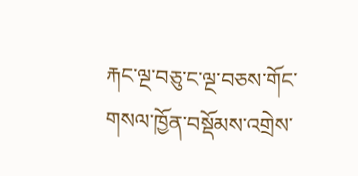རྐང་ལྔ་བཅུ་ང་ལྔ་བཅས་གོང་གསལ་ཁྱོན་བསྡོམས་འགྲེས་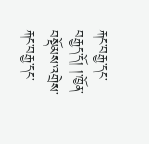རྐང་བརྒྱ་དང་བརྒྱད་དོ། །་ཁྱོན་བསྡོམས་འགྲེས་རྐང་བརྒྱ་དང་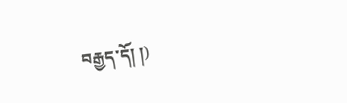བརྒྱད་དོ། །)